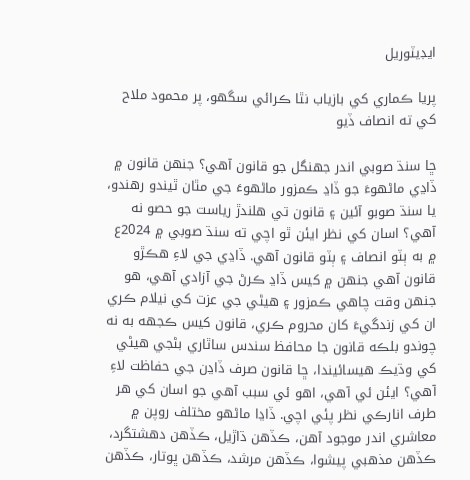ايڊيٽوريل

پريا ڪماري کي بازياب نٿا ڪرائي سگهو، پر محمود ملاح کي ته انصاف ڏيو

ڇا سنڌ صوبي اندر جهنگل جو قانون آهي؟ جنهن قانون ۾ ڏاڍي ماڻهوءَ جو ڏاڍ ڪمزور ماڻهوءَ جي مٿان ٿيندو رهندو، يا سنڌ صوبو آئين ۽ قانون تي هلندڙ رياست جو حصو نه آهي؟ اسان کي نظر ايئن ٿو اچي ته سنڌ صوبي ۾ 2024ع ۾ به ٻٽو انصاف ۽ ٻٽو قانون آهي. ڏاڍي جي لاءِ هڪڙو قانون آهي جنهن ۾ کيس ڏاڍ ڪرڻ جي آزادي آهي، هو جنهن وقت چاهي ڪمزور ۽ هيڻي جي عزت کي نيلام ڪري ان کي زندگيءَ کان محروم ڪري، قانون کيس ڪجهه به نه چوندو بلڪه قانون جا محافظ سندس ساٿاري بڻجي هيڻي کي وڌيڪ هيسائيندا، ڇا قانون صرف ڏاڍن جي حفاظت لاءِ آهي؟ ايئن ئي آهي، اهو ئي سبب آهي جو اسان کي هر طرف انارڪي نظر پئي اچي. ڏاڍا ماڻهو مختلف روپن ۾ معاشري اندر موجود آهن، ڪڏهن ڌاڙيل، ڪڏهن دهشتگرد، ڪڏهن مذهبي پيشوا، ڪڏهن مرشد، ڪڏهن ڀوتار، ڪڏهن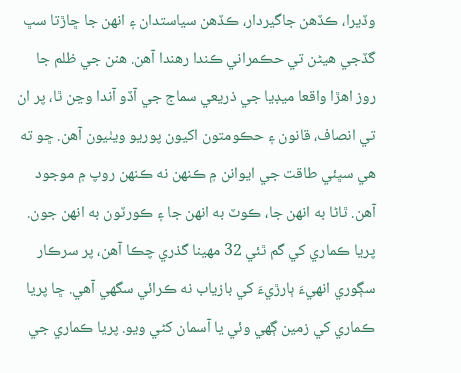وڏيرا، ڪڏهن جاگيردار، ڪڏهن سياستدان ۽ انهن جا ڇاڙتا سڀ گڏجي هيڻن تي حڪمراني ڪندا رهندا آهن. هنن جي ظلم جا روز اهڙا واقعا ميڊيا جي ذريعي سماج جي آڏو آندا وڃن ٿا، پر ان تي انصاف، قانون ۽ حڪومتون اکيون پوريو ويٺيون آهن. ڇو ته هي سڀئي طاقت جي ايوانن ۾ ڪنهن نه ڪنهن روپ ۾ موجود آهن. ٿاڻا به انهن جا، ڪوٽ به انهن جا ۽ ڪورٽون به انهن جون. پريا ڪماري کي گم ٿئي 32 مهينا گذري چڪا آهن، پر سرڪار سڳوري انهيءَ ٻارڙيءَ کي بازياب نه ڪرائي سگهي آهي. ڇا پريا ڪماري کي زمين ڳهي وئي يا آسمان کڻي ويو. پريا ڪماري جي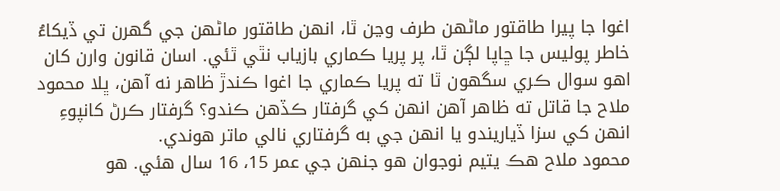اغوا جا پيرا طاقتور ماڻهن طرف وڃن ٿا، انهن طاقتور ماڻهن جي گهرن تي ڏيکاءُ خاطر پوليس جا ڇاپا لڳن ٿا، پر پريا ڪماري بازياب نٿي ٿئي. اسان قانون وارن کان اهو سوال ڪري سگهون ٿا ته پريا ڪماري جا اغوا ڪندڙ ظاهر نه آهن، ڀلا محمود ملاح جا قاتل ته ظاهر آهن انهن کي گرفتار ڪڏهن ڪندو؟ گرفتار ڪرڻ کانپوءِ انهن کي سزا ڏياريندو يا انهن جي به گرفتاري نالي ماتر هوندي.
محمود ملاح هڪ يتيم نوجوان هو جنهن جي عمر 15، 16 سال هئي. هو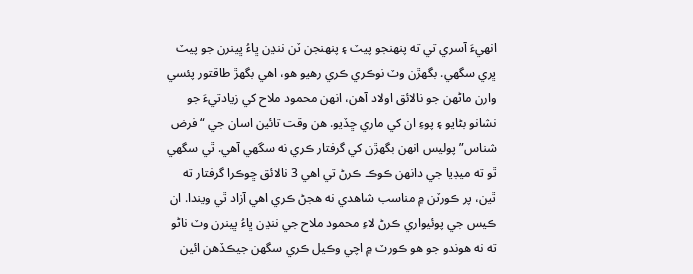انهيءَ آسري تي ته پنهنجو پيٽ ۽ پنهنجن ٽن ننڍن ڀاءُ ڀينرن جو پيٽ ڀري سگهي. بگهڙن وٽ نوڪري ڪري رهيو هو، اهي بگهڙ طاقتور پئسي وارن ماڻهن جو نالائق اولاد آهن، انهن محمود ملاح کي زيادتيءَ جو نشانو بڻايو ۽ پوءِ ان کي ماري ڇڏيو. هن وقت تائين اسان جي “فرض شناس” پوليس انهن بگهڙن کي گرفتار ڪري نه سگهي آهي. ٿي سگهي ٿو ته ميڊيا جي دانهن ڪوڪ ڪرڻ تي اهي 3 نالائق ڇوڪرا گرفتار ته ٿين، پر ڪورٽن ۾ مناسب شاهدي نه هجڻ ڪري اهي آزاد ٿي ويندا. ان ڪيس جي پوئيواري ڪرڻ لاءِ محمود ملاح جي ننڍن ڀاءُ ڀينرن وٽ ناڻو ته نه هوندو جو هو ڪورٽ ۾ اچي وڪيل ڪري سگهن جيڪڏهن ائين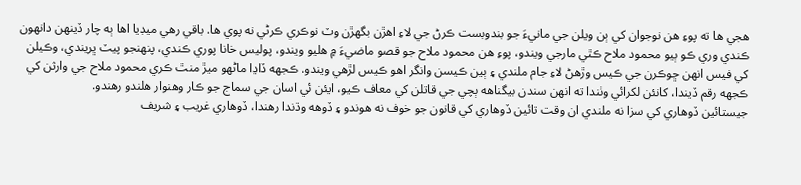هجي ها ته پوءِ هن نوجوان کي ٻن ويلن جي مانيءَ جو بندوبست ڪرڻ جي لاءِ اهڙن بگهڙن وٽ نوڪري ڪرڻي نه پوي ها. باقي رهي ميڊيا اها ٻه چار ڏينهن دانهون ڪندي وري ڪو ٻيو محمود ملاح ڪٿي مارجي ويندو، پوءِ هن محمود ملاح جو قصو ماضيءَ ۾ هليو ويندو، پوليس خانا پوري ڪندي، پنهنجو پيٽ ڀريندي، وڪيلن کي فيس انهن ڇوڪرن جي ڪيس وڙهڻ لاءِ جام ملندي ۽ ٻين ڪيسن وانگر اهو ڪيس لڙهي ويندو. ڪجهه ڏاڍا ماڻهو ميڙ منٿ ڪري محمود ملاح جي وارثن کي ڪجهه رقم ڏيندا، کانئن لکرائي وٺندا ته انهن سندن بيگناهه ٻچي جي قاتلن کي معاف ڪيو، ايئن ئي اسان جي سماج جو ڪار وهنوار هلندو رهندو.
جيستائين ڏوهاري کي سزا نه ملندي ان وقت تائين ڏوهاري کي قانون جو خوف نه هوندو ۽ ڏوهه وڌندا رهندا، ڏوهاري غريب ۽ شريف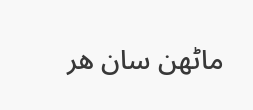ماڻهن سان هر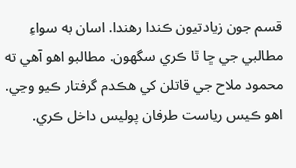قسم جون زيادتيون ڪندا رهندا. اسان به سواءِ مطالبي جي ڇا ٿا ڪري سگهون. مطالبو اهو آهي ته محمود ملاح جي قاتلن کي هڪدم گرفتار ڪيو وڃي. اهو ڪيس رياست طرفان پوليس داخل ڪري.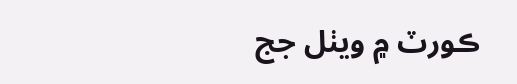ڪورٽ ۾ ويٺل جج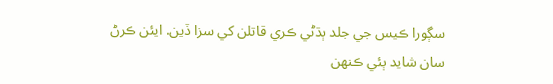سڳورا ڪيس جي جلد ٻڌڻي ڪري قاتلن کي سزا ڏين. ايئن ڪرڻ سان شايد ٻئي ڪنهن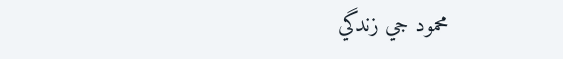محمود جي زندگي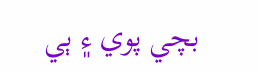بچي پوي ۽ ٻي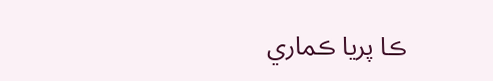ڪا پريا ڪماري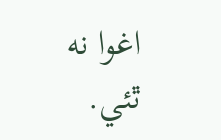اغوا نه ٿئي.